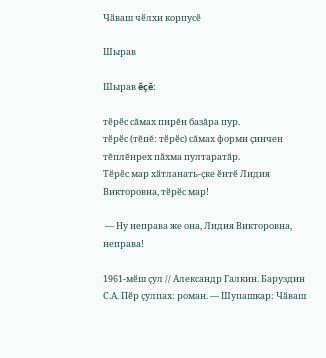Чӑваш чӗлхи корпусӗ

Шырав

Шырав ĕçĕ:

тӗрӗс сăмах пирĕн базăра пур.
тӗрӗс (тĕпĕ: тӗрӗс) сăмах форми çинчен тĕплĕнрех пăхма пултаратăр.
Тӗрӗс мар хӑтланать-ҫке ӗнтӗ Лидия Викторовна, тӗрӗс мар!

 — Ну неправа же она, Лидия Викторовна, неправа!

1961-мӗш ҫул // Александр Галкин. Баруздин С.А. Пӗр ҫулпах: роман. — Шупашкар: Чӑваш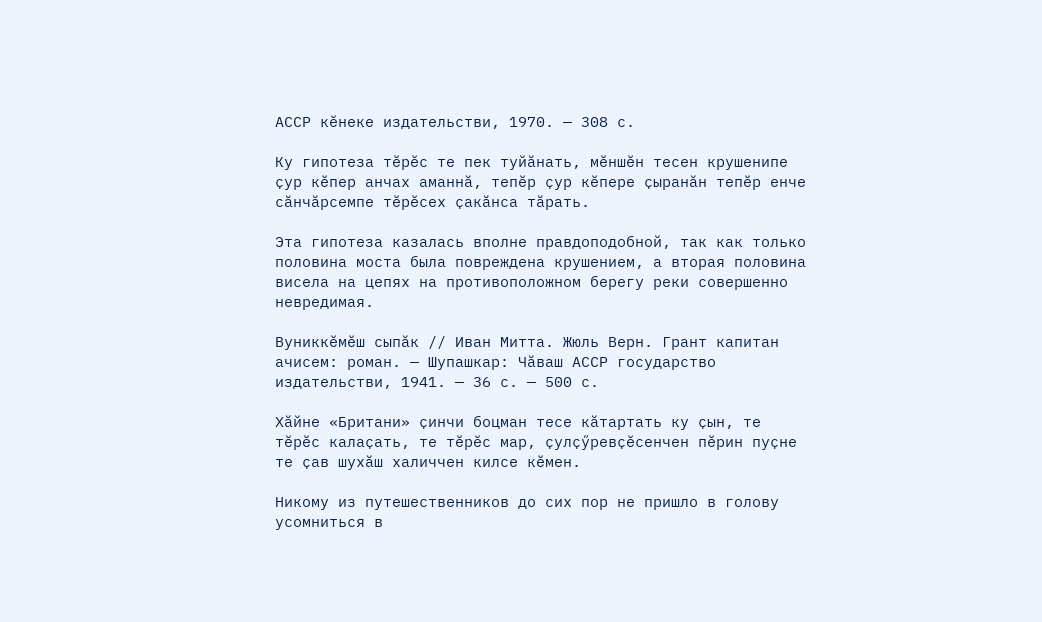АССР кӗнеке издательстви, 1970. — 308 с.

Ку гипотеза тӗрӗс те пек туйӑнать, мӗншӗн тесен крушенипе ҫур кӗпер анчах аманнӑ, тепӗр ҫур кӗпере ҫыранӑн тепӗр енче сӑнчӑрсемпе тӗрӗсех ҫакӑнса тӑрать.

Эта гипотеза казалась вполне правдоподобной, так как только половина моста была повреждена крушением, а вторая половина висела на цепях на противоположном берегу реки совершенно невредимая.

Вуниккӗмӗш сыпӑк // Иван Митта. Жюль Верн. Грант капитан ачисем: роман. — Шупашкар: Чӑваш АССР государство издательстви, 1941. — 36 с. — 500 с.

Хӑйне «Британи» ҫинчи боцман тесе кӑтартать ку ҫын, те тӗрӗс калаҫать, те тӗрӗс мар, ҫулҫӳревҫӗсенчен пӗрин пуҫне те ҫав шухӑш халиччен килсе кӗмен.

Никому из путешественников до сих пор не пришло в голову усомниться в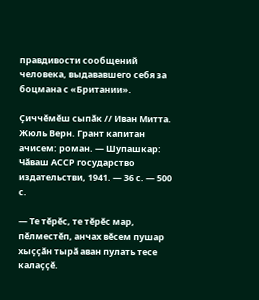правдивости сообщений человека, выдававшего себя за боцмана с «Британии».

Ҫиччӗмӗш сыпӑк // Иван Митта. Жюль Верн. Грант капитан ачисем: роман. — Шупашкар: Чӑваш АССР государство издательстви, 1941. — 36 с. — 500 с.

— Те тӗрӗс, те тӗрӗс мар, пӗлместӗп, анчах вӗсем пушар хыҫҫӑн тырӑ аван пулать тесе калаҫҫӗ.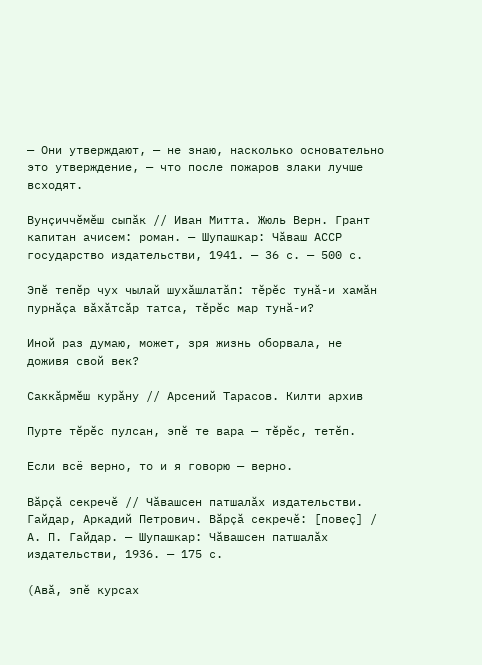— Они утверждают, — не знаю, насколько основательно это утверждение, — что после пожаров злаки лучше всходят.

Вунҫиччӗмӗш сыпӑк // Иван Митта. Жюль Верн. Грант капитан ачисем: роман. — Шупашкар: Чӑваш АССР государство издательстви, 1941. — 36 с. — 500 с.

Эпӗ тепӗр чух чылай шухӑшлатӑп: тӗрӗс тунӑ-и хамӑн пурнӑҫа вӑхӑтсӑр татса, тӗрӗс мар тунӑ-и?

Иной раз думаю, может, зря жизнь оборвала, не доживя свой век?

Саккӑрмӗш курӑну // Арсений Тарасов. Килти архив

Пурте тӗрӗс пулсан, эпӗ те вара — тӗрӗс, тетӗп.

Если всё верно, то и я говорю — верно.

Вӑрҫӑ секречӗ // Чӑвашсен патшалӑх издательстви. Гайдар, Аркадий Петрович. Вӑрҫӑ секречӗ: [повеҫ] / А. П. Гайдар. — Шупашкар: Чӑвашсен патшалӑх издательстви, 1936. — 175 с.

(Авӑ, эпӗ курсах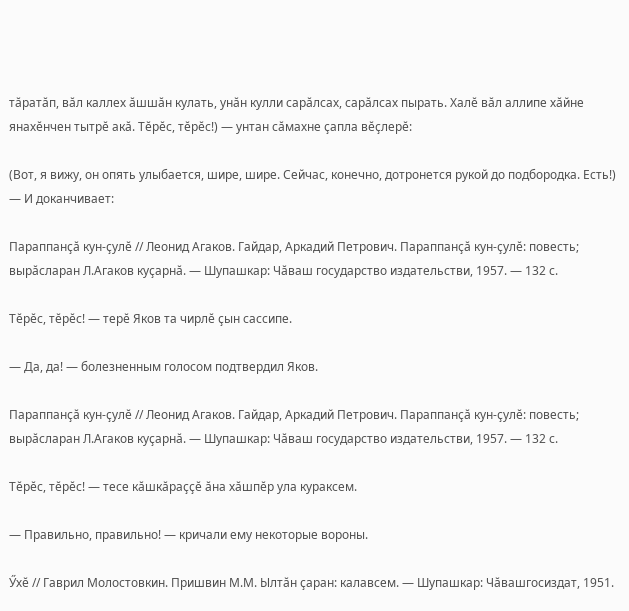тӑратӑп, вӑл каллех ӑшшӑн кулать, унӑн кулли сарӑлсах, сарӑлсах пырать. Халӗ вӑл аллипе хӑйне янахӗнчен тытрӗ акӑ. Тӗрӗс, тӗрӗс!) — унтан сӑмахне ҫапла вӗҫлерӗ:

(Вот, я вижу, он опять улыбается, шире, шире. Сейчас, конечно, дотронется рукой до подбородка. Есть!) — И доканчивает:

Параппанҫӑ кун-ҫулӗ // Леонид Агаков. Гайдар, Аркадий Петрович. Параппанҫӑ кун-ҫулӗ: повесть; вырӑсларан Л.Агаков куҫарнӑ. — Шупашкар: Чӑваш государство издательстви, 1957. — 132 с.

Тӗрӗс, тӗрӗс! — терӗ Яков та чирлӗ ҫын сассипе.

— Да, да! — болезненным голосом подтвердил Яков.

Параппанҫӑ кун-ҫулӗ // Леонид Агаков. Гайдар, Аркадий Петрович. Параппанҫӑ кун-ҫулӗ: повесть; вырӑсларан Л.Агаков куҫарнӑ. — Шупашкар: Чӑваш государство издательстви, 1957. — 132 с.

Тӗрӗс, тӗрӗс! — тесе кӑшкӑраҫҫӗ ӑна хӑшпӗр ула кураксем.

— Правильно, правильно! — кричали ему некоторые вороны.

Ӳхӗ // Гаврил Молостовкин. Пришвин М.М. Ылтӑн ҫаран: калавсем. — Шупашкар: Чӑвашгосиздат, 1951.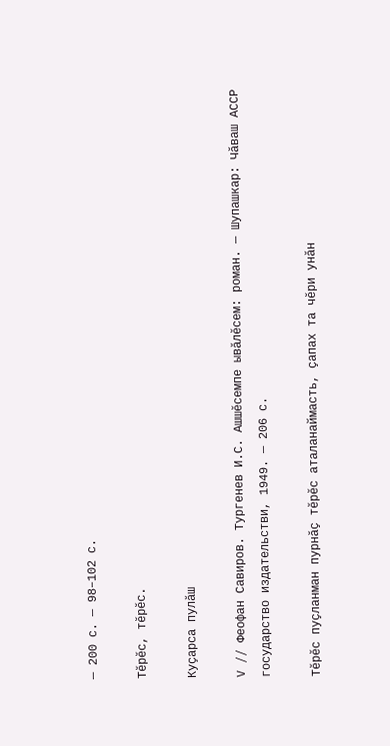— 200 с. — 98–102 с.

Тӗрӗс, тӗрӗс.

Куҫарса пулӑш

V // Феофан Савиров. Тургенев И.С. Ашшӗсемпе ывӑлӗсем: роман. — Шупашкар: Чӑваш АССР государство издательстви, 1949. — 206 с.

Тӗрӗс пуҫланман пурнӑҫ тӗрӗс аталанаймасть, ҫапах та чӗри унӑн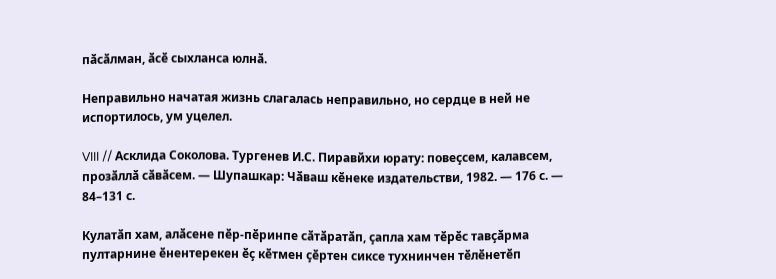пӑсӑлман, ӑсӗ сыхланса юлнӑ.

Неправильно начатая жизнь слагалась неправильно, но сердце в ней не испортилось, ум уцелел.

VIII // Асклида Соколова. Тургенев И.С. Пиравйхи юрату: повеҫсем, калавсем, прозӑллӑ сӑвӑсем. — Шупашкар: Чӑваш кӗнеке издательстви, 1982. — 176 с. — 84–131 с.

Кулатӑп хам, алӑсене пӗр-пӗринпе сӑтӑратӑп, ҫапла хам тӗрӗс тавҫӑрма пултарнине ӗнентерекен ӗҫ кӗтмен ҫӗртен сиксе тухнинчен тӗлӗнетӗп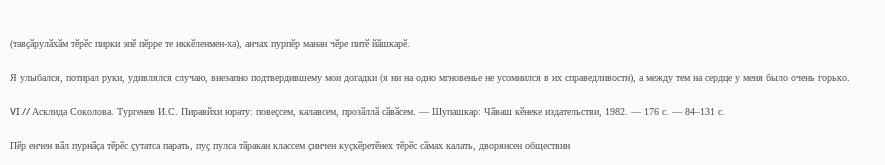(тавҫӑрулӑхӑм тӗрӗс пирки эпӗ пӗрре те иккӗленмен-ха), анчах пурпӗр манан чӗре питӗ йӑшкарӗ.

Я улыбался, потирал руки, удивлялся случаю, внезапно подтвердившему мои догадки (я ни на одно мгновенье не усомнился в их справедливости), а между тем на сердце у меня было очень горько.

VI // Асклида Соколова. Тургенев И.С. Пиравйхи юрату: повеҫсем, калавсем, прозӑллӑ сӑвӑсем. — Шупашкар: Чӑваш кӗнеке издательстви, 1982. — 176 с. — 84–131 с.

Пӗр енчен вӑл пурнӑҫа тӗрӗс ҫутатса парать, пуҫ пулса тӑракан классем ҫинчен куҫкӗретӗнех тӗрӗс сӑмах калать, дворянсен обществин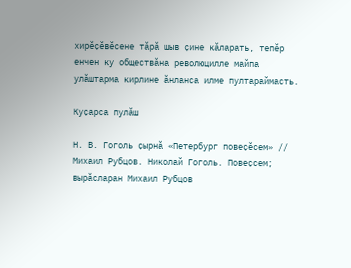хирӗҫӗвӗсене тӑрӑ шыв ҫине кӑларать, тепӗр енчен ку обществӑна революцилле майпа улӑштарма кирлине ӑнланса илме пултараймасть.

Куҫарса пулӑш

Н. В. Гоголь ҫырнӑ «Петербург повеҫӗсем» // Михаил Рубцов. Николай Гоголь. Повеҫсем; вырӑсларан Михаил Рубцов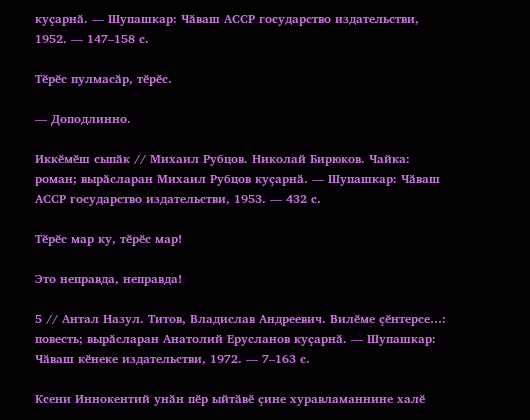куҫарнӑ. — Шупашкар: Чӑваш АССР государство издательстви, 1952. — 147–158 с.

Тӗрӗс пулмасӑр, тӗрӗс.

— Доподлинно.

Иккӗмӗш сыпӑк // Михаил Рубцов. Николай Бирюков. Чайка: роман; вырӑсларан Михаил Рубцов куҫарнӑ. — Шупашкар: Чӑваш АССР государство издательстви, 1953. — 432 с.

Тӗрӗс мар ку, тӗрӗс мар!

Это неправда, неправда!

5 // Антал Назул. Титов, Владислав Андреевич. Вилӗме ҫӗнтерсе…: повесть; вырӑсларан Анатолий Ерусланов куҫарнӑ. — Шупашкар: Чӑваш кӗнеке издательстви, 1972. — 7–163 с.

Ксени Иннокентий унӑн пӗр ыйтӑвӗ ҫине хуравламаннине халӗ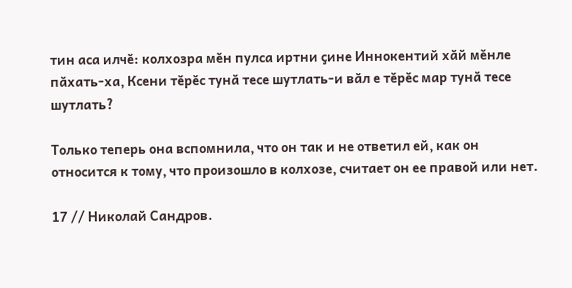тин аса илчӗ: колхозра мӗн пулса иртни ҫине Иннокентий хӑй мӗнле пӑхать-ха, Ксени тӗрӗс тунӑ тесе шутлать-и вӑл е тӗрӗс мар тунӑ тесе шутлать?

Только теперь она вспомнила, что он так и не ответил ей, как он относится к тому, что произошло в колхозе, считает он ее правой или нет.

17 // Николай Сандров.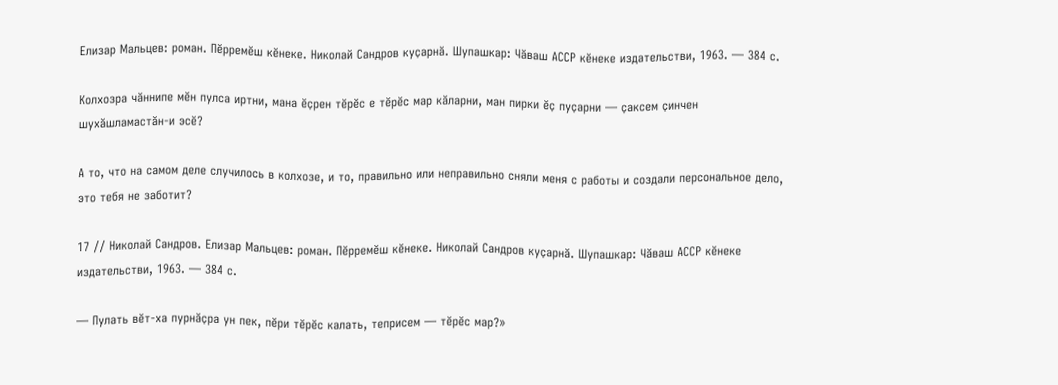Елизар Мальцев: роман. Пӗрремӗш кӗнеке. Николай Сандров куҫарнӑ. Шупашкар: Чӑваш АССР кӗнеке издательстви, 1963. — 384 с.

Колхозра чӑннипе мӗн пулса иртни, мана ӗҫрен тӗрӗс е тӗрӗс мар кӑларни, ман пирки ӗҫ пуҫарни — ҫаксем ҫинчен шухӑшламастӑн-и эсӗ?

А то, что на самом деле случилось в колхозе, и то, правильно или неправильно сняли меня с работы и создали персональное дело, это тебя не заботит?

17 // Николай Сандров. Елизар Мальцев: роман. Пӗрремӗш кӗнеке. Николай Сандров куҫарнӑ. Шупашкар: Чӑваш АССР кӗнеке издательстви, 1963. — 384 с.

— Пулать вӗт-ха пурнӑҫра ун пек, пӗри тӗрӗс калать, теприсем — тӗрӗс мар?»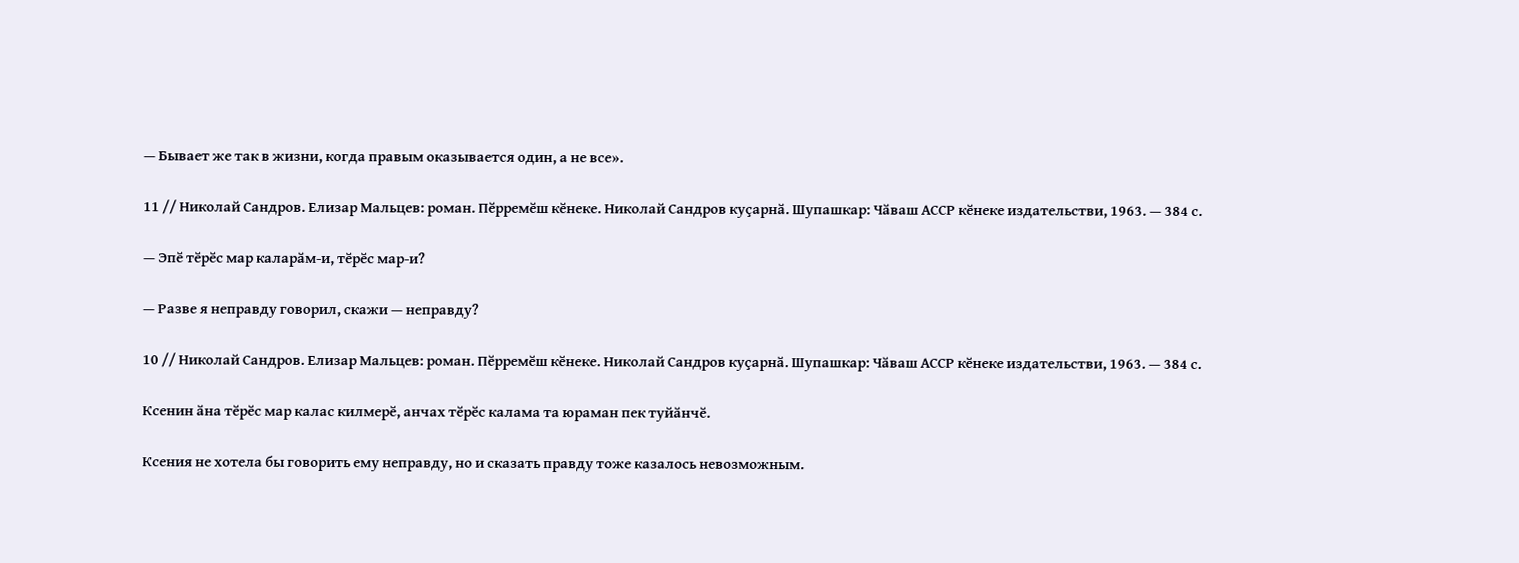— Бывает же так в жизни, когда правым оказывается один, а не все».

11 // Николай Сандров. Елизар Мальцев: роман. Пӗрремӗш кӗнеке. Николай Сандров куҫарнӑ. Шупашкар: Чӑваш АССР кӗнеке издательстви, 1963. — 384 с.

— Эпӗ тӗрӗс мар каларӑм-и, тӗрӗс мар-и?

— Разве я неправду говорил, скажи — неправду?

10 // Николай Сандров. Елизар Мальцев: роман. Пӗрремӗш кӗнеке. Николай Сандров куҫарнӑ. Шупашкар: Чӑваш АССР кӗнеке издательстви, 1963. — 384 с.

Ксенин ӑна тӗрӗс мар калас килмерӗ, анчах тӗрӗс калама та юраман пек туйӑнчӗ.

Ксения не хотела бы говорить ему неправду, но и сказать правду тоже казалось невозможным.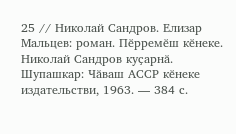25 // Николай Сандров. Елизар Мальцев: роман. Пӗрремӗш кӗнеке. Николай Сандров куҫарнӑ. Шупашкар: Чӑваш АССР кӗнеке издательстви, 1963. — 384 с.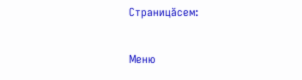Страницăсем:

Меню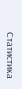Статистика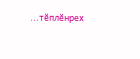...тĕплӗнрех